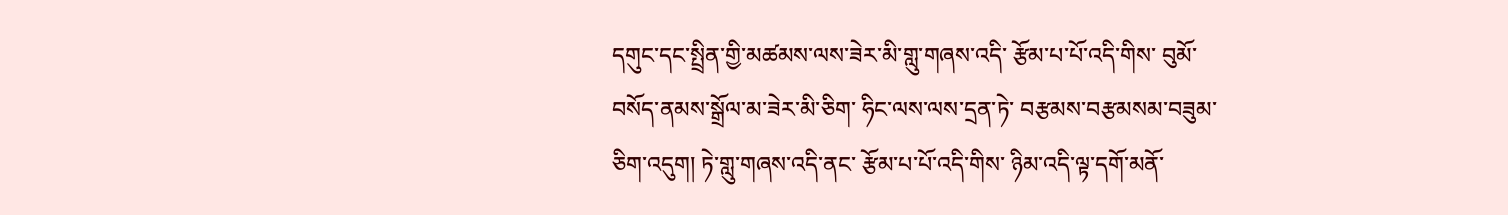དགུང་དང་སྤྲིན་གྱི་མཚམས་ལས་ཟེར་མི་གླུ་གཞས་འདི་ རྩོམ་པ་པོ་འདི་གིས་ བུམོ་བསོད་ནམས་སྒྲོལ་མ་ཟེར་མི་ཅིག་ ཧིང་ལས་ལས་དྲན་ཏེ་ བརྩམས་བརྩམསམ་བཟུམ་ཅིག་འདུག། ཏེ་གླུ་གཞས་འདི་ནང་ རྩོམ་པ་པོ་འདི་གིས་ ཉིམ་འདི་ལྟ་དགོ་མནོ་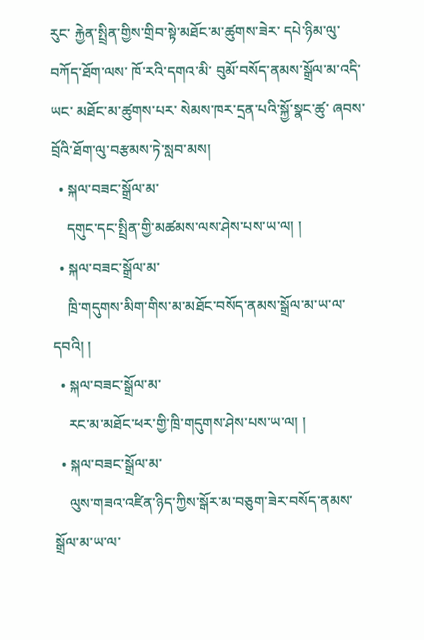རུང་ རྐྱེན་སྤྲིན་གྱིས་གྲིབ་སྟེ་མཐོང་མ་ཚུགས་ཟེར་ དཔེ་ཉིམ་ལུ་བཀོད་ཐོག་ལས་ ཁོ་རའི་དགའ་མི་ བུམོ་བསོད་ནམས་སྒྲོལ་མ་འདི་ཡང་ མཐོང་མ་ཚུགས་པར་ སེམས་ཁར་དྲན་པའི་སྐྱོ་སྣང་ཚུ་ ཞབས་བྲོའི་ཐོག་ལུ་བརྩམས་ཏེ་སླབ་མས།
  • སྐལ་བཟང་སྒྲོལ་མ་
    དགུང་དང་སྤྲིན་གྱི་མཚམས་ལས་ཤེས་པས་ཡ་ལ། །
  • སྐལ་བཟང་སྒྲོལ་མ་
    ཁྲི་གདུགས་མིག་གིས་མ་མཐོང་བསོད་ནམས་སྒྲོལ་མ་ཡ་ལ་དབའི། །
  • སྐལ་བཟང་སྒྲོལ་མ་
    རང་མ་མཐོང་ཕར་གྱི་ཁྲི་གདུགས་ཤེས་པས་ཡ་ལ། །
  • སྐལ་བཟང་སྒྲོལ་མ་
    ལུས་གཟའ་འཛིན་ཉིད་ཀྱིས་སྒོར་མ་བཅུག་ཟེར་བསོད་ནམས་སྒྲོལ་མ་ཡ་ལ་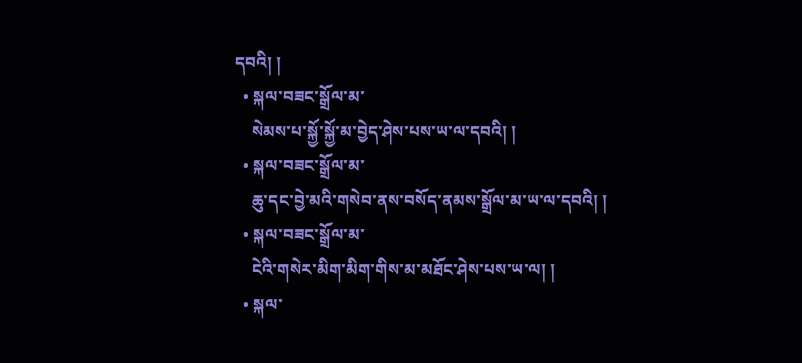དབའི། །
  • སྐལ་བཟང་སྒྲོལ་མ་
    སེམས་པ་སྐྱོ་སྐྱོ་མ་བྱེད་ཤེས་པས་ཡ་ལ་དབའི། །
  • སྐལ་བཟང་སྒྲོལ་མ་
    ཆུ་དང་བྱེ་མའི་གསེབ་ནས་བསོད་ནམས་སྒྲོལ་མ་ཡ་ལ་དབའི། །
  • སྐལ་བཟང་སྒྲོལ་མ་
    ངེའི་གསེར་མིག་མིག་གིས་མ་མཐོང་ཤེས་པས་ཡ་ལ། །
  • སྐལ་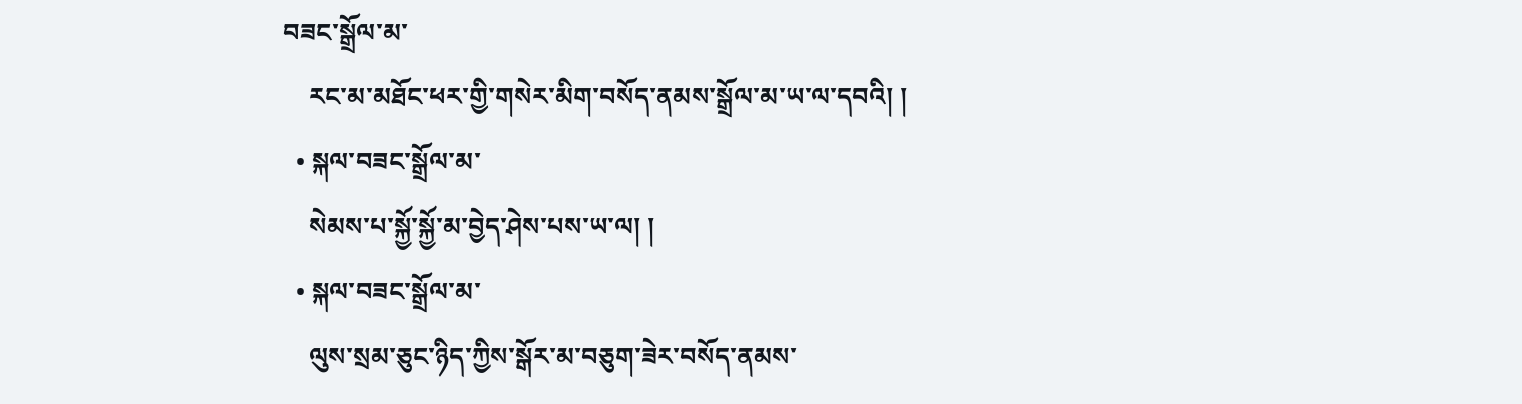བཟང་སྒྲོལ་མ་
    རང་མ་མཐོང་ཕར་གྱི་གསེར་མིག་བསོད་ནམས་སྒྲོལ་མ་ཡ་ལ་དབའི། །
  • སྐལ་བཟང་སྒྲོལ་མ་
    སེམས་པ་སྐྱོ་སྐྱོ་མ་བྱེད་ཤེས་པས་ཡ་ལ། །
  • སྐལ་བཟང་སྒྲོལ་མ་
    ལུས་སྲམ་ཅུང་ཉིད་ཀྱིས་སྒོར་མ་བཅུག་ཟེར་བསོད་ནམས་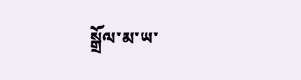སྒྲོལ་མ་ཡ་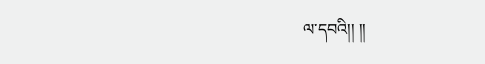ལ་དབའི།། །།